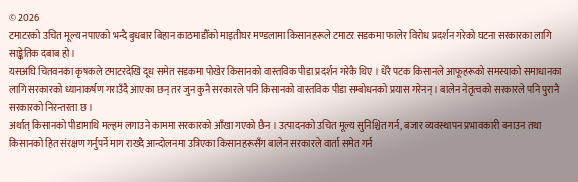© 2026
टमाटरको उचित मूल्य नपाएको भन्दै बुधबार बिहान काठमाडौँको माइतीघर मण्डलामा किसानहरूले टमाटर सडकमा फालेर विरोध प्रदर्शन गरेको घटना सरकारका लागि साङ्केतिक दबाब हो ।
यसअघि चितवनका कृषकले टमाटरदेखि दूध समेत सडकमा पोखेर किसानको वास्तविक पीडा प्रदर्शन गरेकै थिए । धेरै पटक किसानले आफूहरूको समस्याको समाधानका लागि सरकारको ध्यानाकर्षण गराउँदै आएका छन् तर जुन कुनै सरकारले पनि किसानको वास्तविक पीडा सम्बोधनको प्रयास गरेनन् । बालेन नेतृत्वको सरकारले पनि पुरानै सरकारको निरन्तरता छ ।
अर्थात् किसानको पीडामाथि मल्हम लगाउने काममा सरकारको आँखा गएको छैन । उत्पादनको उचित मूल्य सुनिश्चित गर्न, बजार व्यवस्थापन प्रभावकारी बनाउन तथा किसानको हित संरक्षण गर्नुपर्ने माग राख्दै आन्दोलनमा उत्रिएका किसानहरूसँग बालेन सरकारले वार्ता समेत गर्न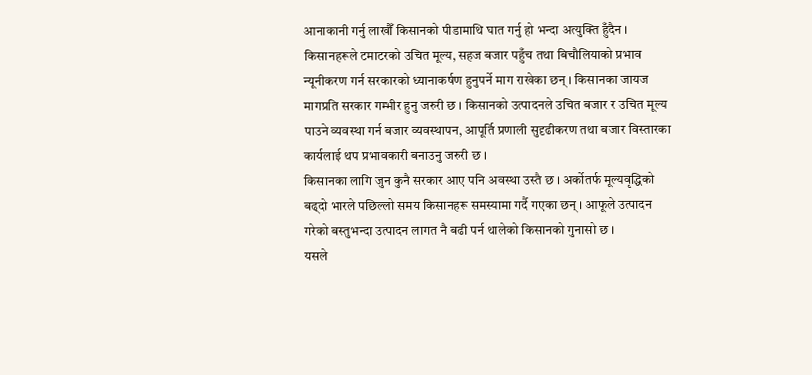आनाकानी गर्नु लाखौँ किसानको पीडामाथि घात गर्नु हो भन्दा अत्युक्ति हुँदैन ।
किसानहरूले टमाटरको उचित मूल्य, सहज बजार पहुँच तथा बिचौलियाको प्रभाव न्यूनीकरण गर्न सरकारको ध्यानाकर्षण हुनुपर्ने माग राखेका छन् । किसानका जायज मागप्रति सरकार गम्भीर हुनु जरुरी छ । किसानको उत्पादनले उचित बजार र उचित मूल्य पाउने व्यवस्था गर्न बजार व्यवस्थापन, आपूर्ति प्रणाली सुदृढीकरण तथा बजार विस्तारका कार्यलाई थप प्रभावकारी बनाउनु जरुरी छ ।
किसानका लागि जुन कुनै सरकार आए पनि अवस्था उस्तै छ । अर्कोतर्फ मूल्यवृद्धिको बढ्दो भारले पछिल्लो समय किसानहरू समस्यामा गर्दै गएका छन् । आफूले उत्पादन गरेको बस्तुभन्दा उत्पादन लागत नै बढी पर्न थालेको किसानको गुनासो छ ।
यसले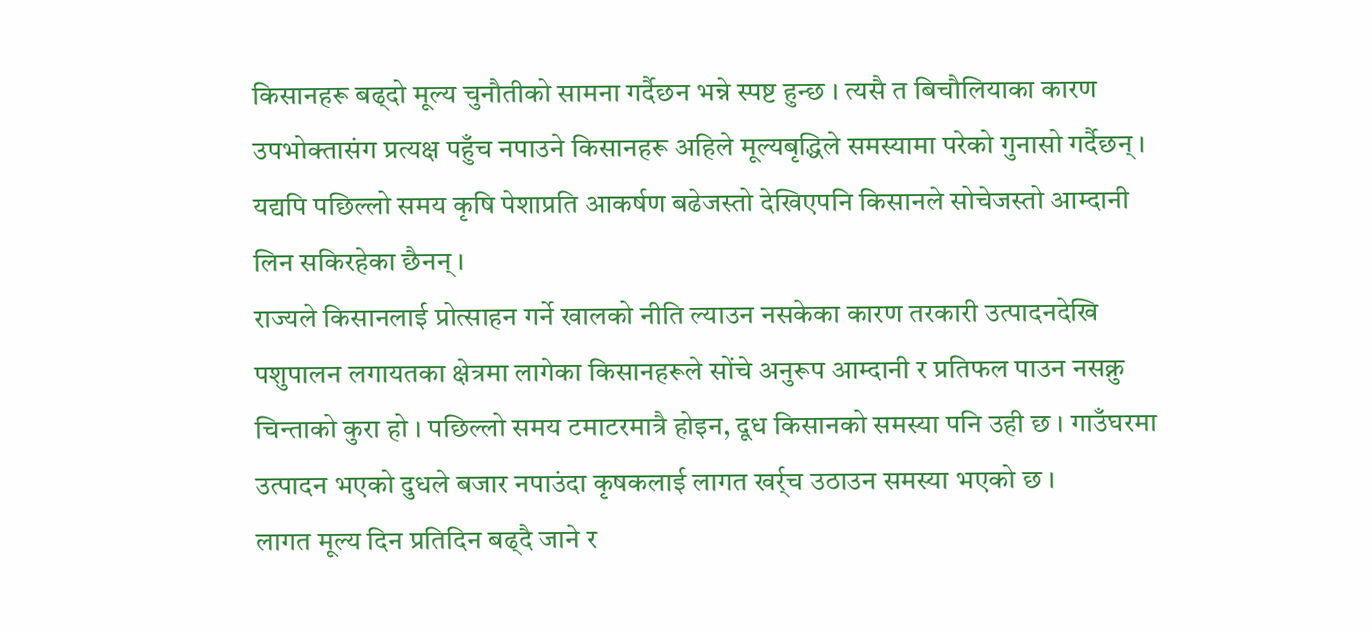किसानहरू बढ्दो मूल्य चुनौतीको सामना गर्दैछन भन्ने स्पष्ट हुन्छ । त्यसै त बिचौलियाका कारण उपभोक्तासंग प्रत्यक्ष पहुँच नपाउने किसानहरू अहिले मूल्यबृद्धिले समस्यामा परेको गुनासो गर्दैछन् । यद्यपि पछिल्लो समय कृषि पेशाप्रति आकर्षण बढेजस्तो देखिएपनि किसानले सोचेजस्तो आम्दानी लिन सकिरहेका छैनन् ।
राज्यले किसानलाई प्रोत्साहन गर्ने खालको नीति ल्याउन नसकेका कारण तरकारी उत्पादनदेखि पशुपालन लगायतका क्षेत्रमा लागेका किसानहरूले सोंचे अनुरूप आम्दानी र प्रतिफल पाउन नसक्नु चिन्ताको कुरा हो । पछिल्लो समय टमाटरमात्रै होइन, दूध किसानको समस्या पनि उही छ । गाउँघरमा उत्पादन भएको दुधले बजार नपाउंदा कृषकलाई लागत खर्र्च उठाउन समस्या भएको छ ।
लागत मूल्य दिन प्रतिदिन बढ्दै जाने र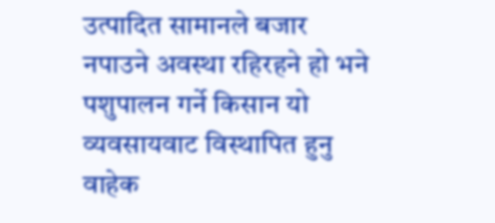उत्पादित सामानले बजार नपाउने अवस्था रहिरहने हो भने पशुपालन गर्ने किसान यो व्यवसायवाट विस्थापित हुनु वाहेक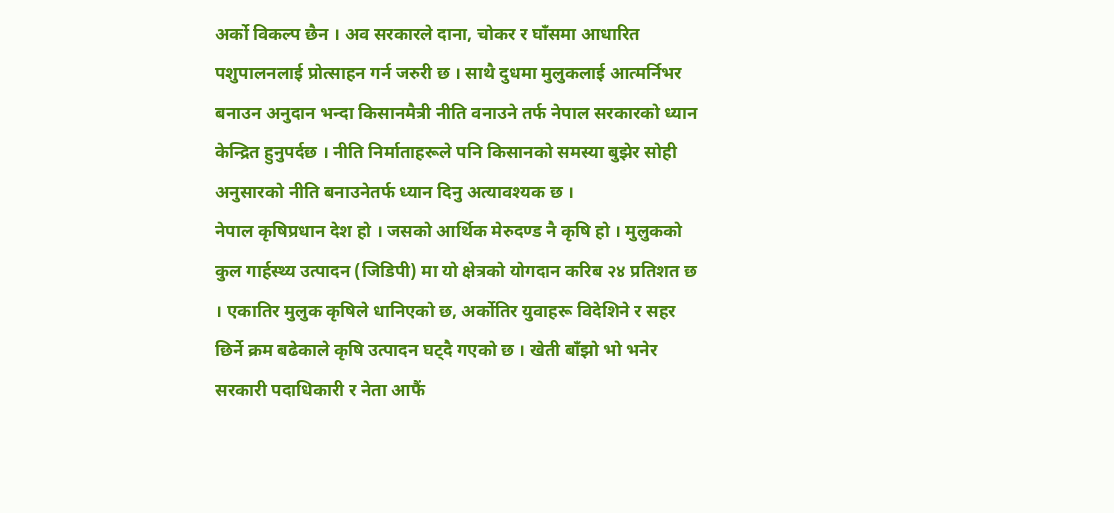अर्को विकल्प छैन । अव सरकारले दाना, चोकर र घाँसमा आधारित पशुपालनलाई प्रोत्साहन गर्न जरुरी छ । साथै दुधमा मुलुकलाई आत्मर्निभर बनाउन अनुदान भन्दा किसानमैत्री नीति वनाउने तर्फ नेपाल सरकारको ध्यान केन्द्रित हुनुपर्दछ । नीति निर्माताहरूले पनि किसानको समस्या बुझेर सोही अनुसारको नीति बनाउनेतर्फ ध्यान दिनु अत्यावश्यक छ ।
नेपाल कृषिप्रधान देश हो । जसको आर्थिक मेरुदण्ड नै कृषि हो । मुलुकको कुल गार्हस्थ्य उत्पादन (जिडिपी) मा यो क्षेत्रको योगदान करिब २४ प्रतिशत छ । एकातिर मुलुक कृषिले धानिएको छ, अर्कोतिर युवाहरू विदेशिने र सहर छिर्ने क्रम बढेकाले कृषि उत्पादन घट्दै गएको छ । खेती बाँझो भो भनेर सरकारी पदाधिकारी र नेता आफैं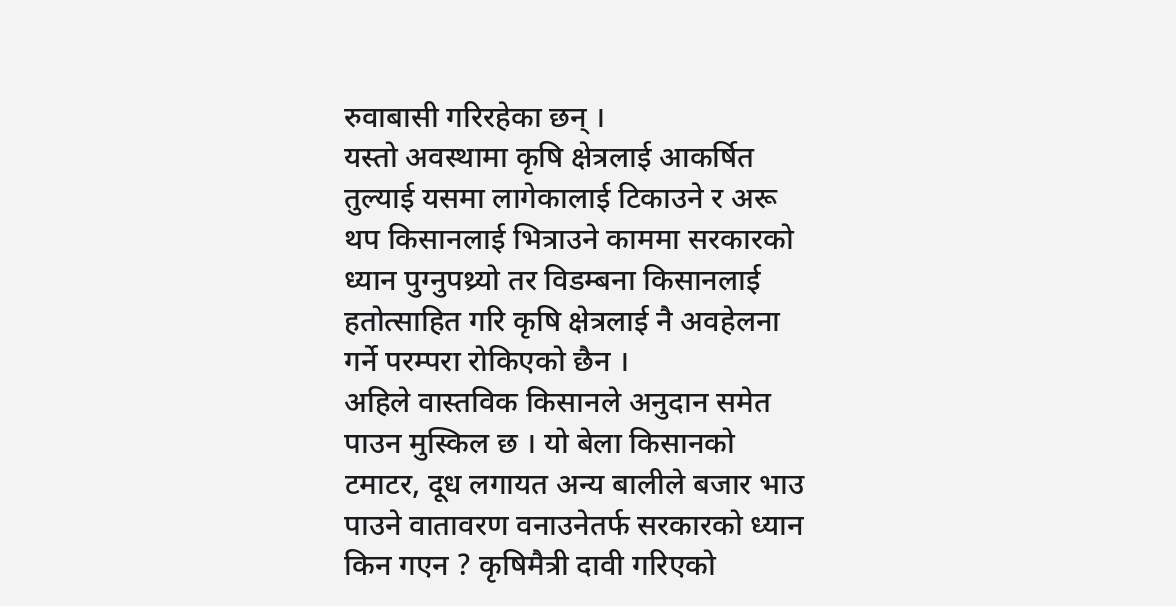रुवाबासी गरिरहेका छन् ।
यस्तो अवस्थामा कृषि क्षेत्रलाई आकर्षित तुल्याई यसमा लागेकालाई टिकाउने र अरू थप किसानलाई भित्राउने काममा सरकारको ध्यान पुग्नुपथ्र्यो तर विडम्बना किसानलाई हतोत्साहित गरि कृषि क्षेत्रलाई नै अवहेलना गर्ने परम्परा रोकिएको छैन ।
अहिले वास्तविक किसानले अनुदान समेत पाउन मुस्किल छ । यो बेला किसानको टमाटर, दूध लगायत अन्य बालीले बजार भाउ पाउने वातावरण वनाउनेतर्फ सरकारको ध्यान किन गएन ? कृषिमैत्री दावी गरिएको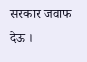सरकार जवाफ देऊ ।